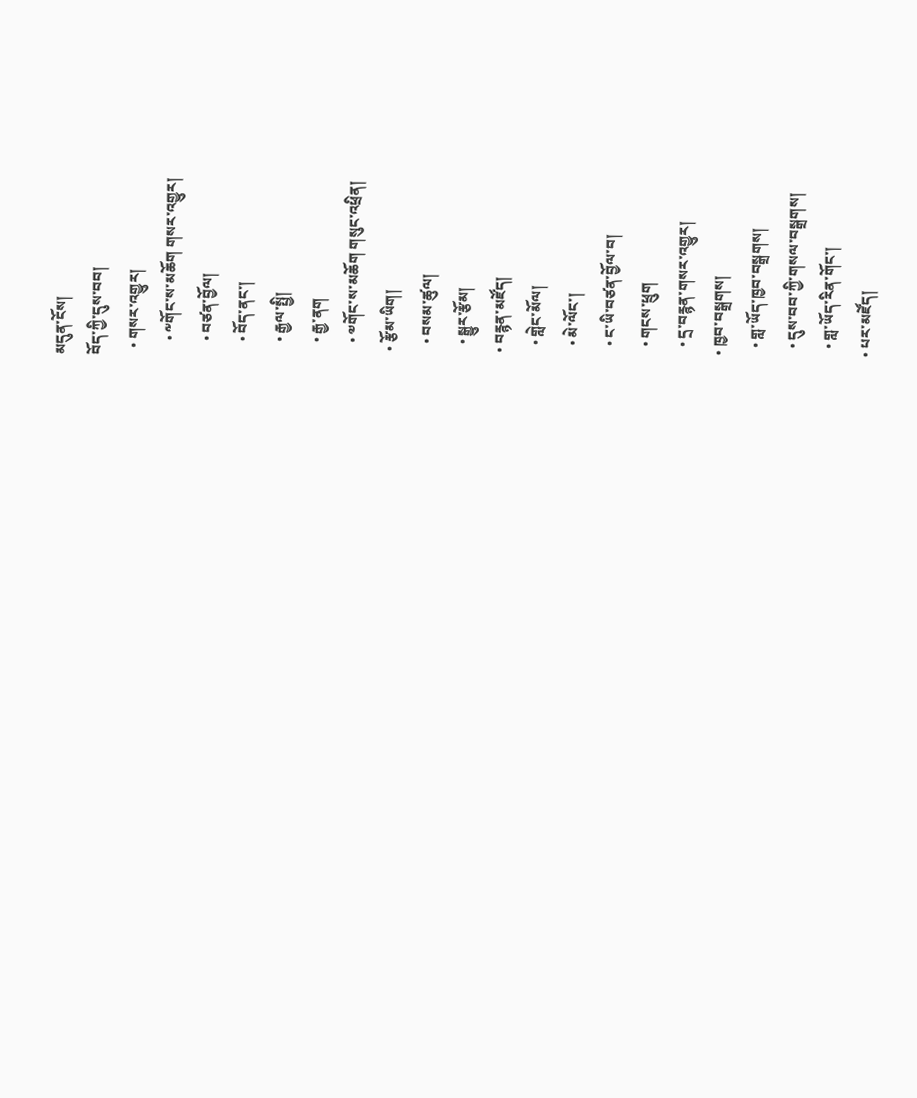མདུན་ངོས།
བོད་ཀྱི་དུས་བབ།
  • གསར་འགྱུར།
    • ༸གོང་ས་མཆོག གསར་འགྱུར།
    • བཙན་བྱོལ།
    • བོད་ནང་།
    • རྒྱལ་སྤྱི།
    • རྒྱ་ནག
    • ༧གོང་ས་མཆོག གསུང་འཕྲིན།
  • རྩོམ་ཡིག།
    • བསམ་ཚུལ།
    • སྒྱུར་རྩོམ།
  • བརྙན་མཛོད།
    • གླེང་མོལ།
    • མེ་ལོང་།
    • ང་ཡི་བཙན་བྱོལ་བ།
    • གངས་ཕྲུག
    • དྲ་བརྙན་གསར་འགྱུར།
  • ཁྱབ་བསྒྲགས།
    • གླ་ཡོད་ཁྱབ་བསྒྲགས།
    • དུས་བབ་ཀྱི་གསལ་བསྒྲགས།
    • གླ་ཡོད་རིན་གོང་།
  • པར་མཛོད།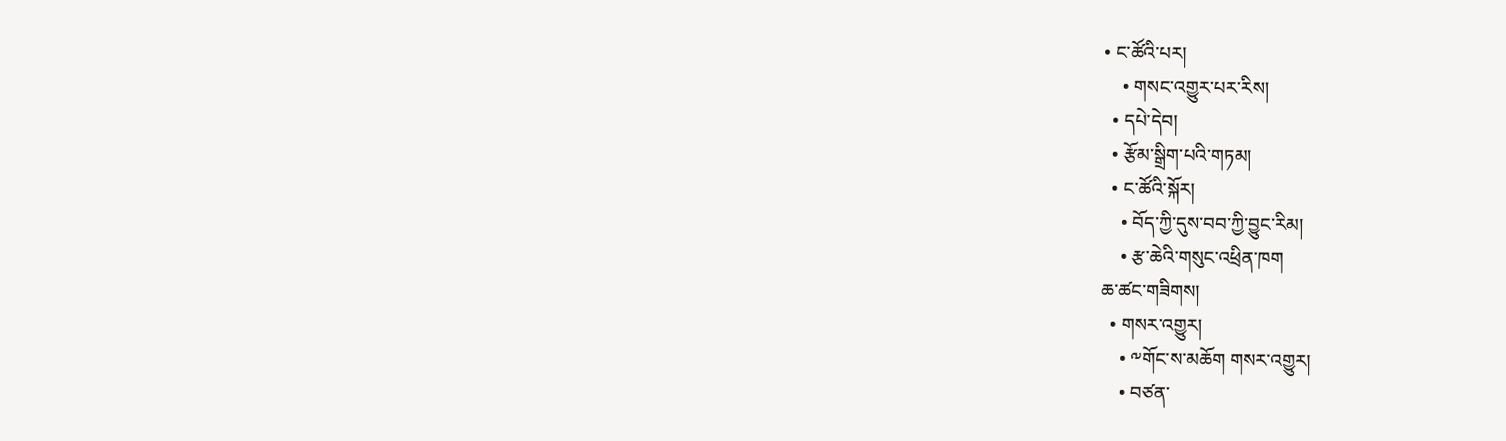• ང་ཚོའི་པར།
    • གསང་འགྱུར་པར་རིས།
  • དཔེ་དེབ།
  • རྩོམ་སྒྲིག་པའི་གཏམ།
  • ང་ཚོའི་སྐོར།
    • བོད་ཀྱི་དུས་བབ་ཀྱི་བྱུང་རིམ།
    • རྩ་ཆེའི་གསུང་འཕྲིན་ཁག
ཆ་ཚང་གཟིགས།
  • གསར་འགྱུར།
    • ༸གོང་ས་མཆོག གསར་འགྱུར།
    • བཙན་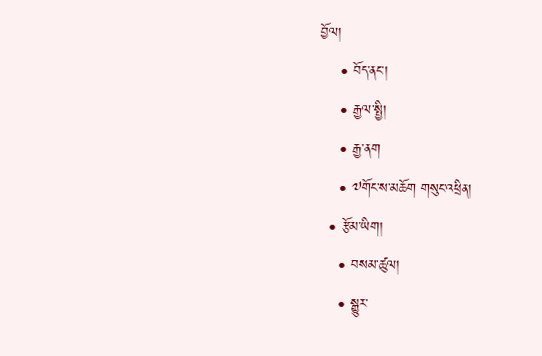བྱོལ།
    • བོད་ནང་།
    • རྒྱལ་སྤྱི།
    • རྒྱ་ནག
    • ༧གོང་ས་མཆོག གསུང་འཕྲིན།
  • རྩོམ་ཡིག།
    • བསམ་ཚུལ།
    • སྒྱུར་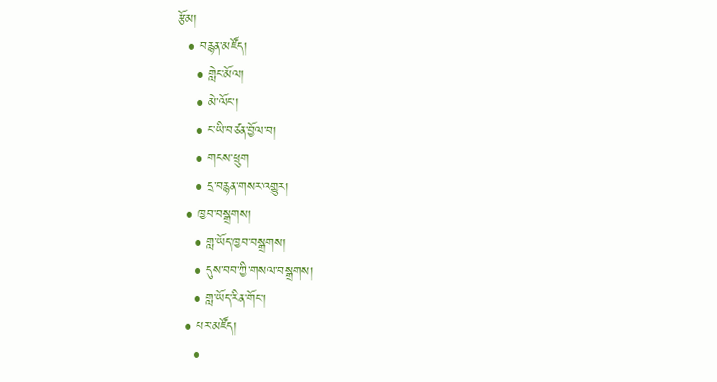རྩོམ།
  • བརྙན་མཛོད།
    • གླེང་མོལ།
    • མེ་ལོང་།
    • ང་ཡི་བཙན་བྱོལ་བ།
    • གངས་ཕྲུག
    • དྲ་བརྙན་གསར་འགྱུར།
  • ཁྱབ་བསྒྲགས།
    • གླ་ཡོད་ཁྱབ་བསྒྲགས།
    • དུས་བབ་ཀྱི་གསལ་བསྒྲགས།
    • གླ་ཡོད་རིན་གོང་།
  • པར་མཛོད།
    •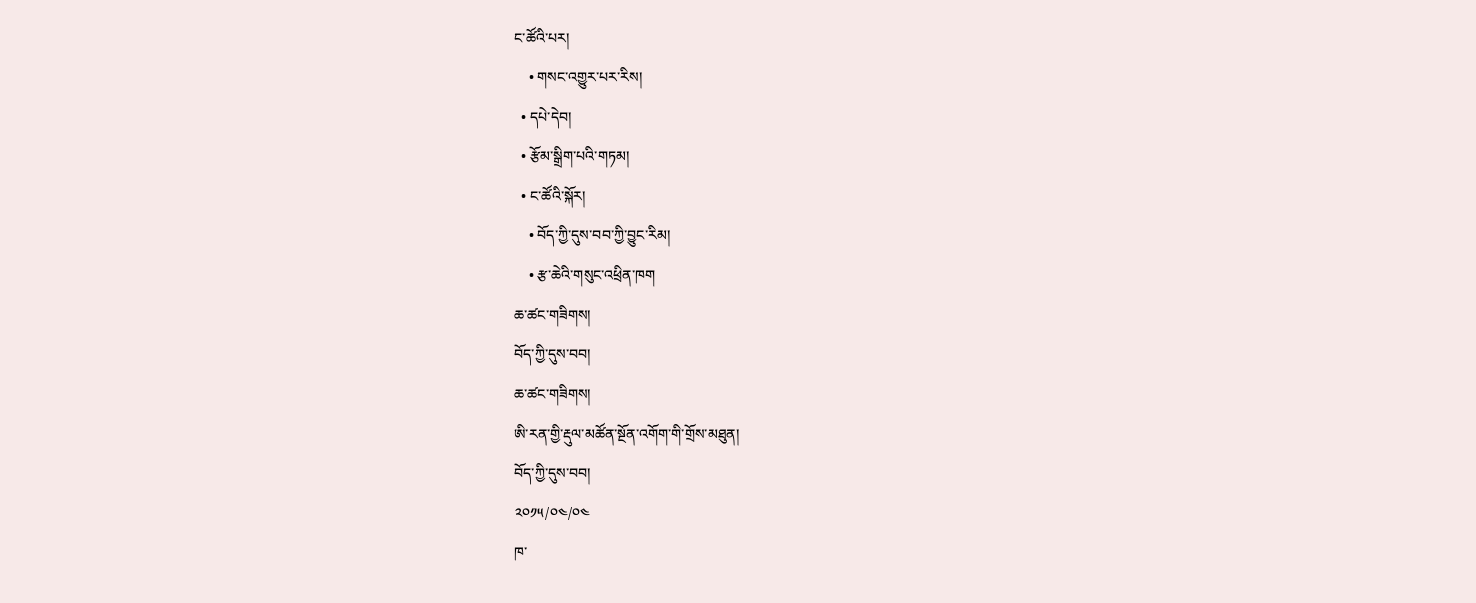ང་ཚོའི་པར།
    • གསང་འགྱུར་པར་རིས།
  • དཔེ་དེབ།
  • རྩོམ་སྒྲིག་པའི་གཏམ།
  • ང་ཚོའི་སྐོར།
    • བོད་ཀྱི་དུས་བབ་ཀྱི་བྱུང་རིམ།
    • རྩ་ཆེའི་གསུང་འཕྲིན་ཁག
ཆ་ཚང་གཟིགས།
བོད་ཀྱི་དུས་བབ།
ཆ་ཚང་གཟིགས།
ཨི་རན་གྱི་རྡུལ་མཚོན་སྔོན་འགོག་གི་གྲོས་མཐུན།
བོད་ཀྱི་དུས་བབ།
༢༠༡༥/༠༤/༠༤
ཁ་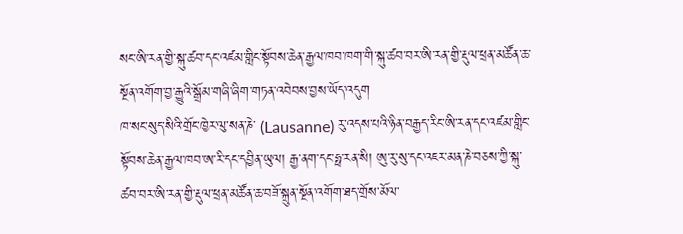སང་ཨི་རན་གྱི་སྐུ་ཚབ་དང་འཛམ་གླིང་སྟོབས་ཆེན་རྒྱལ་ཁབ་ཁག་གི་སྐུ་ཚབ་བར་ཨི་རན་གྱི་རྡུལ་ཕྲན་མཚོན་ཆ་སྔོན་འགོག་བྱ་རྒྱུའི་སྒྲོམ་གཞི་ཞིག་གཏན་འབེབས་བྱས་ཡོད་འདུག
ཁ་སང་སུད་སིའི་གྲོང་ཁྱེར་ལུ་སན་ཎེ་ (Lausanne) རུ་འདས་པའི་ཉིན་བརྒྱད་རིང་ཨི་རན་དང་འཛམ་གླིང་སྟོབས་ཆེན་རྒྱལ་ཁབ་ཨ་རི་དང་དབྱིན་ཡུལ། རྒྱ་ནག་དང་ཧྥ་རན་སི། ཨུ་རུ་སུ་དང་འཇར་མན་ཎེ་བཅས་ཀྱི་སྐུ་ཚབ་བར་ཨི་རན་གྱི་རྡུལ་ཕྲན་མཚོན་ཆ་བཟོ་སྐྲུན་སྔོན་འགོག་ཐད་གྲོས་མོལ་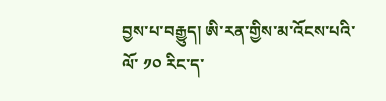བྱས་པ་བརྒྱུད། ཨི་རན་གྱིས་མ་འོངས་པའི་ལོ་ ༡༠ རིང་ད་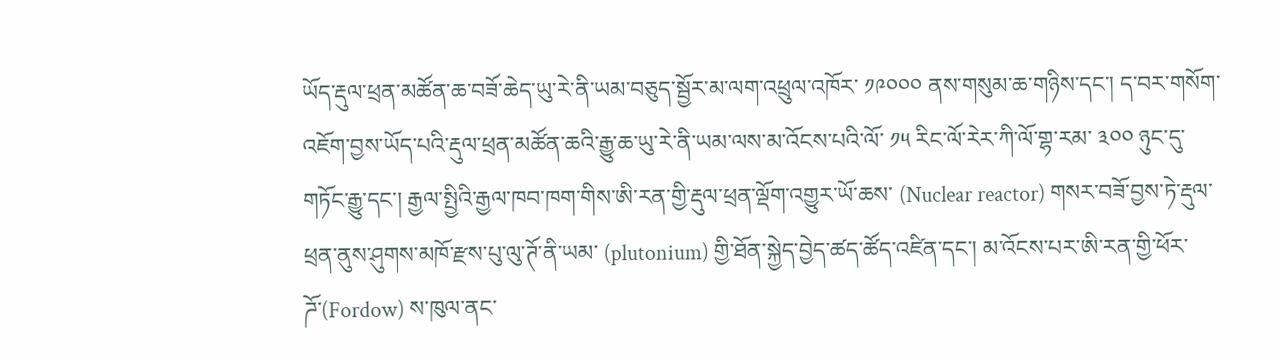ཡོད་རྡུལ་ཕྲན་མཚོན་ཆ་བཟོ་ཆེད་ཡུ་རེ་ནི་ཡམ་བཅུད་སྦྱོར་མ་ལག་འཕྲུལ་འཁོར་ ༡༩༠༠༠ ནས་གསུམ་ཆ་གཉིས་དང་། ད་བར་གསོག་འཇོག་བྱས་ཡོད་པའི་རྡུལ་ཕྲན་མཚོན་ཆའི་རྒྱུ་ཆ་ཡུ་རེ་ནི་ཡམ་ལས་མ་འོངས་པའི་ལོ་ ༡༥ རིང་ལོ་རེར་ཀི་ལོ་གྷ་རམ་ ༣༠༠ ཉུང་དུ་གཏོང་རྒྱུ་དང་། རྒྱལ་སྤྱིའི་རྒྱལ་ཁབ་ཁག་གིས་ཨི་རན་གྱི་རྡུལ་ཕྲན་ལྡོག་འགྱུར་ཡོ་ཆས་ (Nuclear reactor) གསར་བཟོ་བྱས་ཏེ་རྡུལ་ཕྲན་ནུས་ཤུགས་མཁོ་རྫས་པུ་ལུ་ཊོ་ནི་ཡམ་ (plutonium) གྱི་ཐོན་སྐྱེད་བྱེད་ཚད་ཚོད་འཛིན་དང་། མ་འོངས་པར་ཨི་རན་གྱི་ཕོར་ཌོ་(Fordow) ས་ཁུལ་ནང་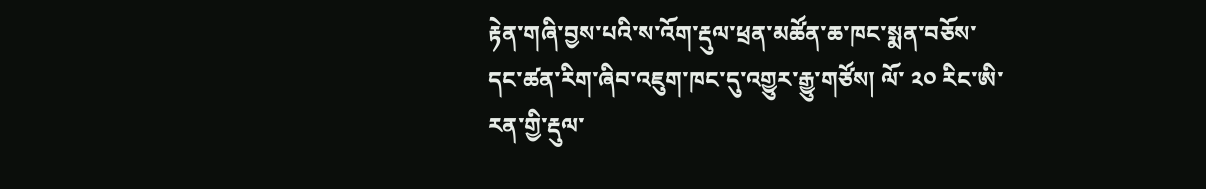རྟེན་གཞི་བྱས་པའི་ས་འོག་རྡུལ་ཕྲན་མཚོན་ཆ་ཁང་སྨན་བཅོས་དང་ཚན་རིག་ཞིབ་འཇུག་ཁང་དུ་འགྱུར་རྒྱུ་གཙོས། ལོ་ ༢༠ རིང་ཨི་རན་གྱི་རྡུལ་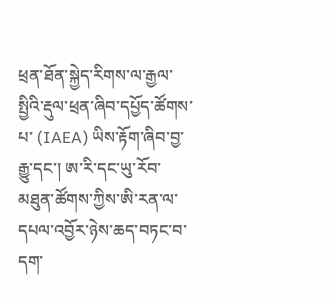ཕྲན་ཐོན་སྐྱེད་རིགས་ལ་རྒྱལ་སྤྱིའི་རྡུལ་ཕྲན་ཞིབ་དཔྱོད་ཚོགས་པ་ (IAEA) ཡིས་རྟོག་ཞིབ་བྱ་རྒྱུ་དང་། ཨ་རི་དང་ཡུ་རོབ་མཐུན་ཚོགས་ཀྱིས་ཨི་རན་ལ་དཔལ་འབྱོར་ཉེས་ཆད་བཏང་བ་དག་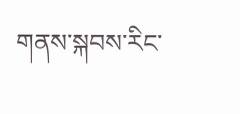གནས་སྐབས་རིང་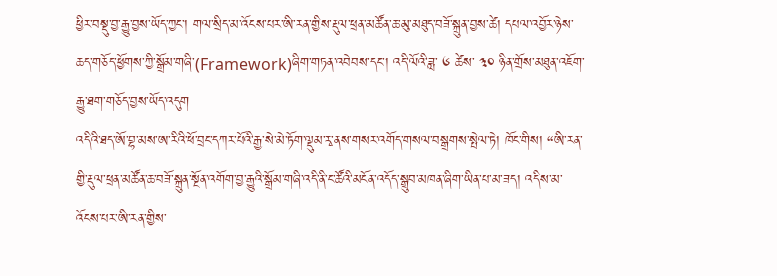ཕྱིར་བསྡུ་བྱ་རྒྱུ་བྱས་ཡོད་ཀྱང་། གལ་སྲིད་མ་འོངས་པར་ཨི་རན་གྱིས་རྡུལ་ཕྲན་མཚོན་ཆ་མུ་མཐུད་བཟོ་སྐྲུན་བྱས་ཚེ། དཔལ་འབྱོར་ཉེས་ཆད་གཅོད་ཕྱོགས་ཀྱི་སྒྲོམ་གཞི་(Framework)ཞིག་གཏན་འབེབས་དང་། འདི་ལོའི་ཟླ་ ༦ ཚེས་ ༣༠ ཉིན་གྲོས་མཐུན་འཇོག་རྒྱུ་ཐག་གཅོད་བྱས་ཡོད་འདུག
འདིའི་ཐད་ཨོ་བྷ་མས་ཨ་རིའི་ཕོ་བྲང་དཀར་པོའི་རྒྱ་སེ་མེ་ཏོག་ལྡུམ་རྭ་ནས་གསར་འགོད་གསལ་བསྒྲགས་སྤེལ་ཏེ། ཁོང་གིས། “ཨི་རན་གྱི་རྡུལ་ཕྲན་མཚོན་ཆ་བཟོ་སྐྲུན་སྔོན་འགོག་བྱ་རྒྱུའི་སྒྲོམ་གཞི་འདི་ནི་ང་ཚོའི་མངོན་འདོད་སྒྲུབ་མཁན་ཞིག་ཡིན་པ་མ་ཟད། འདིས་མ་འོངས་པར་ཨི་རན་གྱིས་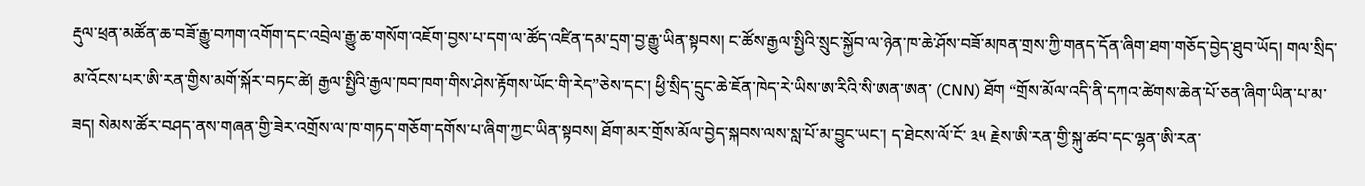རྡུལ་ཕྲན་མཚོན་ཆ་བཟོ་རྒྱུ་བཀག་འགོག་དང་འབྲེལ་རྒྱུ་ཆ་གསོག་འཇོག་བྱས་པ་དག་ལ་ཚོད་འཛིན་དམ་དྲག་བྱ་རྒྱུ་ཡིན་སྟབས། ང་ཚོས་རྒྱལ་སྤྱིའི་སྲུང་སྐྱོབ་ལ་ཉེན་ཁ་ཆེ་ཤོས་བཟོ་མཁན་གྲས་ཀྱི་གནད་དོན་ཞིག་ཐག་གཅོད་བྱེད་ཐུབ་ཡོད། གལ་སྲིད་མ་འོངས་པར་ཨི་རན་གྱིས་མགོ་སྐོར་བཏང་ཚེ། རྒྱལ་སྤྱིའི་རྒྱལ་ཁབ་ཁག་གིས་ཤེས་རྟོགས་ཡོང་གི་རེད”ཅེས་དང་། ཕྱི་སྲིད་དྲུང་ཆེ་ཇོན་ཁེད་རེ་ཡིས་ཨ་རིའི་སི་ཨན་ཨན་ (CNN) ཐོག “གྲོས་མོལ་འདི་ནི་དཀའ་ཚེགས་ཆེན་པོ་ཅན་ཞིག་ཡིན་པ་མ་ཟད། སེམས་ཚོར་བཤད་ནས་གཞན་གྱི་ཟེར་འགྲོས་ལ་ཁ་གཏད་གཅོག་དགོས་པ་ཞིག་ཀྱང་ཡིན་སྟབས། ཐོག་མར་གྲོས་མོལ་བྱེད་སྐབས་ལས་སླ་པོ་མ་བྱུང་ཡང་། ད་ཐེངས་ལོ་ངོ་ ༣༥ རྗེས་ཨི་རན་གྱི་སྐུ་ཚབ་དང་ལྷན་ཨི་རན་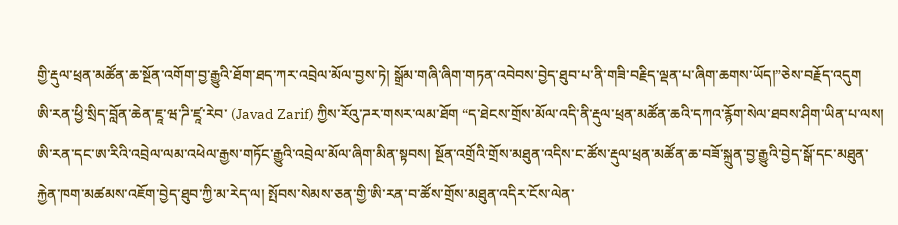གྱི་རྡུལ་ཕྲན་མཚོན་ཆ་སྔོན་འགོག་བྱ་རྒྱུའི་ཐོག་ཐད་ཀར་འབྲེལ་མོལ་བྱས་ཏེ། སྒྲོམ་གཞི་ཞིག་གཏན་འབེབས་བྱེད་ཐུབ་པ་ནི་གཟི་བརྗིད་ལྡན་པ་ཞིག་ཆགས་ཡོད།”ཅེས་བརྗོད་འདུག
ཨི་རན་ཕྱི་སྲིད་བློན་ཆེན་ཇཱ་ཝ་ཌི་ཛཱ་རེབ་ (Javad Zarif) ཀྱིས་རོའུ་ཌར་གསར་ལམ་ཐོག “ད་ཐེངས་གྲོས་མོལ་འདི་ནི་རྡུལ་ཕྲན་མཚོན་ཆའི་དཀའ་རྙོག་སེལ་ཐབས་ཤིག་ཡིན་པ་ལས། ཨི་རན་དང་ཨ་རིའི་འབྲེལ་ལམ་འཕེལ་རྒྱས་གཏོང་རྒྱུའི་འབྲེལ་མོལ་ཞིག་མིན་སྟབས། སྔོན་འགྲོའི་གྲོས་མཐུན་འདིས་ང་ཚོས་རྡུལ་ཕྲན་མཚོན་ཆ་བཟོ་སྐྲུན་བྱ་རྒྱུའི་བྱེད་སྒོ་དང་མཐུན་རྐྱེན་ཁག་མཚམས་འཇོག་བྱེད་ཐུབ་ཀྱི་མ་རེད་ལ། སྤོབས་སེམས་ཅན་གྱི་ཨི་རན་བ་ཚོས་གྲོས་མཐུན་འདིར་ངོས་ལེན་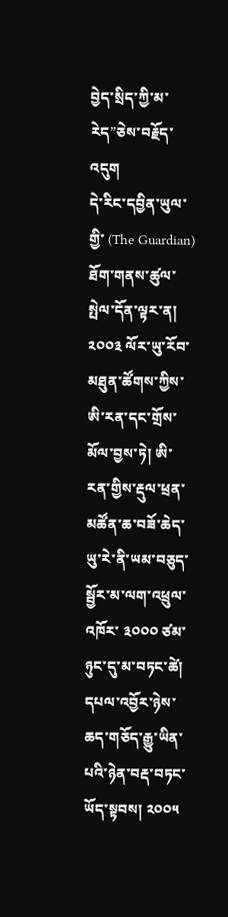བྱེད་སྲིད་ཀྱི་མ་རེད”ཅེས་བརྗོད་འདུག
དེ་རིང་དབྱིན་ཡུལ་གྱི་ (The Guardian) ཐོག་གནས་ཚུལ་སྤེལ་དོན་ལྟར་ན། ༢༠༠༣ ལོར་ཡུ་རོབ་མཐུན་ཚོགས་ཀྱིས་ཨི་རན་དང་གྲོས་མོལ་བྱས་ཏེ། ཨི་རན་གྱིས་རྡུལ་ཕྲན་མཚོན་ཆ་བཟོ་ཆེད་ཡུ་རེ་ནི་ཡམ་བཅུད་སྦྱོར་མ་ལག་འཕྲུལ་ འཁོར་ ༣༠༠༠ ཙམ་ཉུང་དུ་མ་བཏང་ཚེ། དཔལ་འབྱོར་ཉེས་ཆད་གཅོད་རྒྱུ་ཡིན་པའི་ཉེན་བརྡ་བཏང་ཡོད་སྟབས། ༢༠༠༥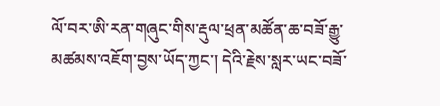ལོ་བར་ཨི་རན་གཞུང་གིས་རྡུལ་ཕྲན་མཚོན་ཆ་བཟོ་རྒྱུ་མཚམས་འཇོག་བྱས་ཡོད་ཀྱང་། དེའི་རྗེས་སླར་ཡང་བཟོ་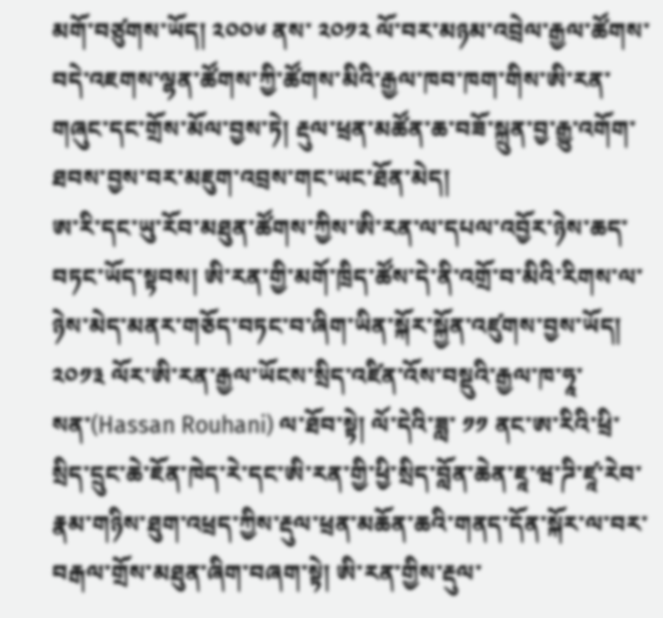མགོ་བཙུགས་ཡོད། ༢༠༠༦ ནས་ ༢༠༡༢ ལོ་བར་མཉམ་འབྲེལ་རྒྱལ་ཚོགས་བདེ་འཇགས་ལྷན་ཚོགས་ཀྱི་ཚོགས་མིའི་རྒྱལ་ཁབ་ཁག་གིས་ཨི་རན་གཞུང་དང་གྲོས་མོལ་བྱས་ཏེ། རྡུལ་ཕྲན་མཚོན་ཆ་བཟོ་སྐྲུན་བྱ་རྒྱུ་འགོག་ཐབས་བྱས་བར་མཇུག་འབྲས་གང་ཡང་ཐོན་མེད།
ཨ་རི་དང་ཡུ་རོབ་མཐུན་ཚོགས་ཀྱིས་ཨི་རན་ལ་དཔལ་འབྱོར་ཉེས་ཆད་བཏང་ཡོད་སྟབས། ཨི་རན་གྱི་མགོ་ཁྲིད་ཚོས་དེ་ནི་འགྲོ་བ་མིའི་རིགས་ལ་ཉེས་མེད་མནར་གཅོད་བཏང་བ་ཞིག་ཡིན་སྐོར་སྐྱོན་འཛུགས་བྱས་ཡོད། ༢༠༡༣ ལོར་ཨི་རན་རྒྱལ་ཡོངས་སྲིད་འཛིན་འོས་བསྡུའི་རྒྱལ་ཁ་ཧཱ་སན་(Hassan Rouhani) ལ་ཐོབ་སྟེ། ལོ་དེའི་ཟླ་ ༡༡ ནང་ཨ་རིའི་ཕྲི་སྲིད་དྲུང་ཆེ་ཇོན་ཁེད་རེ་དང་ཨི་རན་གྱི་ཕྱི་སྲིད་བློན་ཆེན་ཇཱ་ཝ་ཌི་ཛཱ་རེབ་རྣམ་གཉིས་ཐུག་འཕྲད་ཀྱིས་རྡུལ་ཕྲན་མཆོན་ཆའི་གནད་དོན་སྐོར་ལ་བར་བརྒལ་གྲོས་མཐུན་ཞིག་བཞག་སྟེ། ཨི་རན་གྱིས་རྡུལ་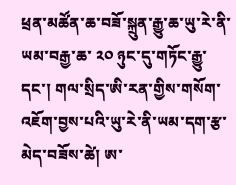ཕྲན་མཚོན་ཆ་བཟོ་སྐྲུན་རྒྱུ་ཆ་ཡུ་རེ་ནི་ཡམ་བརྒྱ་ཆ་ ༢༠ ཉུང་དུ་གཏོང་རྒྱུ་དང་། གལ་སྲིད་ཨི་རན་གྱིས་གསོག་འཇོག་བྱས་པའི་ཡུ་རེ་ནི་ཡམ་དག་རྩ་མེད་བཟོས་ཚེ། ཨ་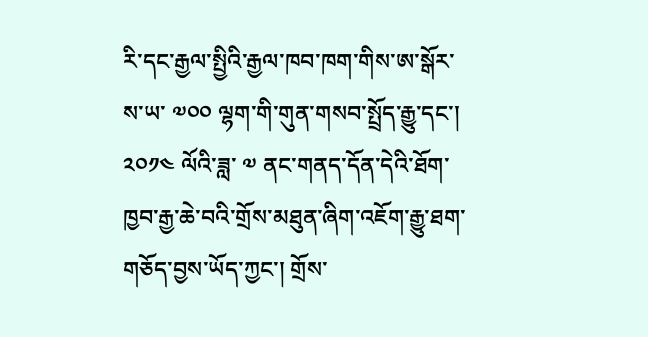རི་དང་རྒྱལ་སྤྱིའི་རྒྱལ་ཁབ་ཁག་གིས་ཨ་སྒོར་ས་ཡ་ ༧༠༠ ལྷག་གི་གུན་གསབ་སྤྲོད་རྒྱུ་དང་། ༢༠༡༤ ལོའི་ཟླ་ ༧ ནང་གནད་དོན་དེའི་ཐོག་ཁྱབ་རྒྱ་ཆེ་བའི་གྲོས་མཐུན་ཞིག་འཇོག་རྒྱུ་ཐག་གཅོད་བྱས་ཡོད་ཀྱང་། གྲོས་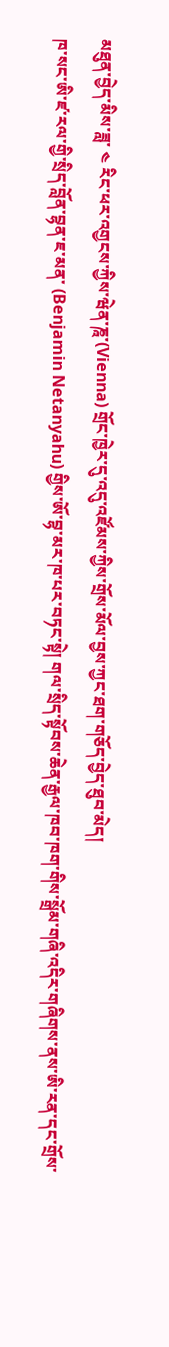མཐུན་བྱེད་མིས་ཟླ་ ༤ རིང་ཕར་འགྱངས་ཀྱིས་ཝེན་ཎཱ་(Vienna) གྲོང་ཁྱེར་དུ་འདུ་འཛོམས་ཀྱིས་གྲོས་མོལ་བྱས་ཀྱང་ཐག་གཅོད་བྱེད་ཐུབ་མེད།
ཁ་སང་ཨི་ཛ་རལ་གྱི་སྲིད་བློན་བྷན་ཇ་མན་ (Benjamin Netanyahu) གྱིས་ཨོ་བྷ་མར་ཁ་པར་བཏང་སྟེ། གལ་སྲིད་སྟོབས་ཆེན་རྒྱལ་ཁབ་ཁག་གིས་སྒྲོམ་གཞི་འདིར་གཞིགས་ནས་ཨི་རན་དང་གྲོས་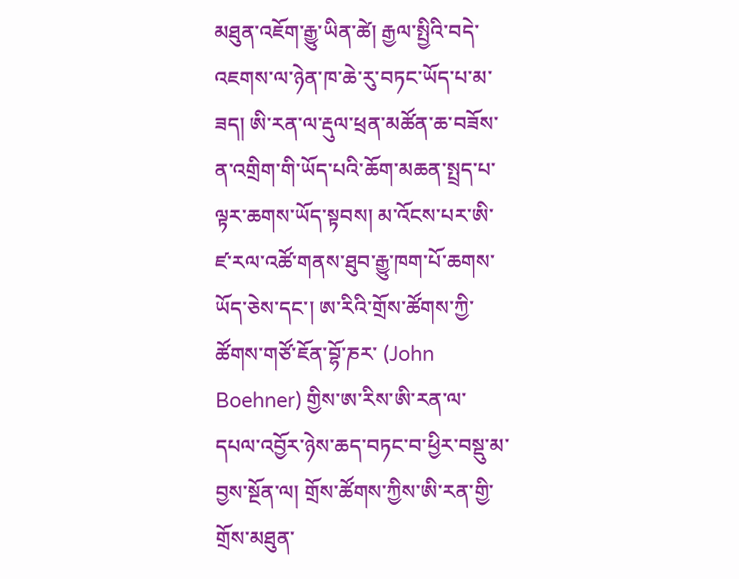མཐུན་འཇོག་རྒྱུ་ཡིན་ཚེ། རྒྱལ་སྤྱིའི་བདེ་འཇགས་ལ་ཉེན་ཁ་ཆེ་རུ་བཏང་ཡོད་པ་མ་ཟད། ཨི་རན་ལ་རྡུལ་ཕྲན་མཚོན་ཆ་བཟོས་ན་འགྲིག་གི་ཡོད་པའི་ཆོག་མཆན་སྤྲད་པ་ལྟར་ཆགས་ཡོད་སྟབས། མ་འོངས་པར་ཨི་ཛ་རལ་འཚོ་གནས་ཐུབ་རྒྱུ་ཁག་པོ་ཆགས་ཡོད་ཅེས་དང་། ཨ་རིའི་གྲོས་ཚོགས་ཀྱི་ཚོགས་གཙོ་ཇོན་བྷོ་ཎར་ (John Boehner) གྱིས་ཨ་རིས་ཨི་རན་ལ་དཔལ་འབྱོར་ཉེས་ཆད་བཏང་བ་ཕྱིར་བསྡུ་མ་བྱས་སྔོན་ལ། གྲོས་ཚོགས་ཀྱིས་ཨི་རན་གྱི་གྲོས་མཐུན་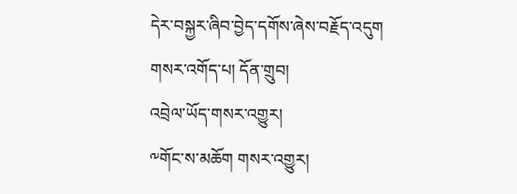དེར་བསྐྱར་ཞིབ་བྱེད་དགོས་ཞེས་བརྗོད་འདུག
གསར་འགོད་པ། དོན་གྲུབ།
འབྲེལ་ཡོད་གསར་འགྱུར།
༸གོང་ས་མཆོག གསར་འགྱུར།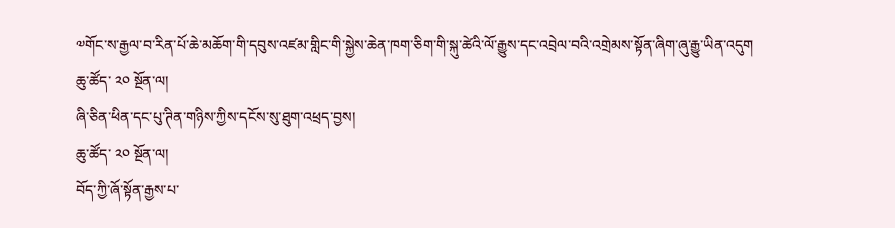༧གོང་ས་རྒྱལ་བ་རིན་པོ་ཆེ་མཆོག་གི་དབུས་འཛམ་གླིང་གི་སྐྱེས་ཆེན་ཁག་ཅིག་གི་སྐུ་ཚེའི་ལོ་རྒྱུས་དང་འབྲེལ་བའི་འགྲེམས་སྟོན་ཞིག་ཞུ་རྒྱུ་ཡིན་འདུག
ཆུ་ཚོད་ ༢༠ སྔོན་ལ།
ཞི་ཅིན་ཕིན་དང་པུ་ཊིན་གཉིས་ཀྱིས་དངོས་སུ་ཐུག་འཕྲད་བྱས།
ཆུ་ཚོད་ ༢༠ སྔོན་ལ།
བོད་ཀྱི་ཞོ་སྟོན་རྒྱས་པ་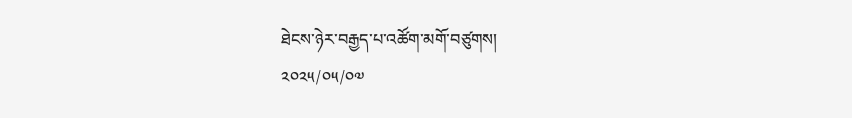ཐེངས་ཉེར་བརྒྱད་པ་འཚོག་མགོ་བཙུགས།
༢༠༢༥/༠༥/༠༧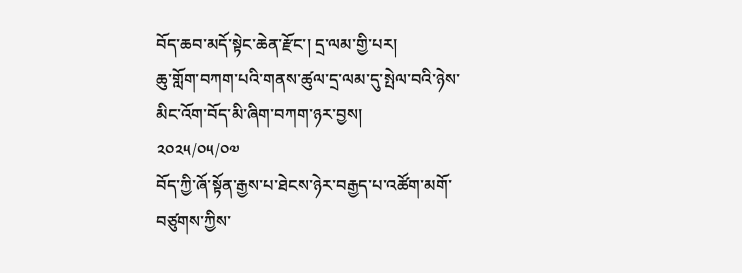བོད་ཆབ་མདོ་སྟེང་ཆེན་རྫོང་། དྲ་ལམ་གྱི་པར།
ཆུ་གློག་བཀག་པའི་གནས་ཚུལ་དྲ་ལམ་དུ་སྤེལ་བའི་ཉེས་མིང་འོག་བོད་མི་ཞིག་བཀག་ཉར་བྱས།
༢༠༢༥/༠༥/༠༧
བོད་ཀྱི་ཞོ་སྟོན་རྒྱས་པ་ཐེངས་ཉེར་བརྒྱད་པ་འཚོག་མགོ་བཙུགས་ཀྱིས་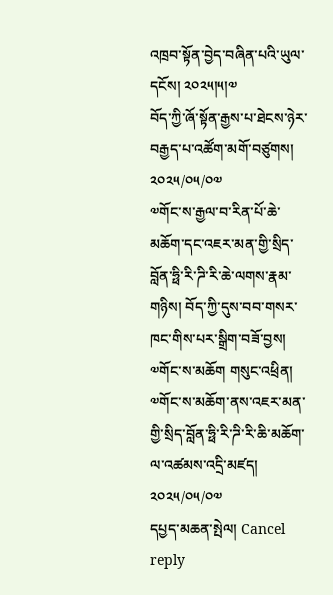འཁྲབ་སྟོན་བྱེད་བཞིན་པའི་ཡུལ་དངོས། ༢༠༢༥།༥།༧
བོད་ཀྱི་ཞོ་སྟོན་རྒྱས་པ་ཐེངས་ཉེར་བརྒྱད་པ་འཚོག་མགོ་བཙུགས།
༢༠༢༥/༠༥/༠༧
༧གོང་ས་རྒྱལ་བ་རིན་པོ་ཆེ་མཆོག་དང་འཇར་མན་གྱི་སྲིད་བློན་ཧྥི་རི་ཌི་རི་ཆེ་ལགས་རྣམ་གཉིས། བོད་ཀྱི་དུས་བབ་གསར་ཁང་གིས་པར་སྒྲིག་བཟོ་བྱས།
༧གོང་ས་མཆོག གསུང་འཕྲིན།
༧གོང་ས་མཆོག་ནས་འཇར་མན་གྱི་སྲིད་བློན་ཧྥི་རི་ཌི་རི་ཆི་མཆོག་ལ་འཚམས་འདྲི་མཛད།
༢༠༢༥/༠༥/༠༧
དཔྱད་མཆན་སྤེལ། Cancel reply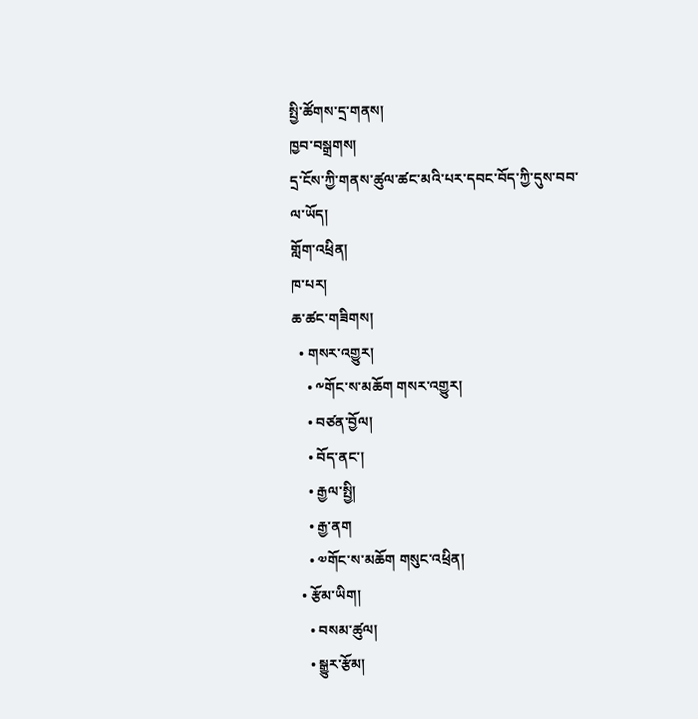སྤྱི་ཚོགས་དྲ་གནས།
ཁྱབ་བསྒྲགས།
དྲ་ངོས་ཀྱི་གནས་ཚུལ་ཚང་མའི་པར་དབང་བོད་ཀྱི་དུས་བབ་ལ་ཡོད།
གློག་འཕྲིན།
ཁ་པར།
ཆ་ཚང་གཟིགས།
  • གསར་འགྱུར།
    • ༸གོང་ས་མཆོག གསར་འགྱུར།
    • བཙན་བྱོལ།
    • བོད་ནང་།
    • རྒྱལ་སྤྱི།
    • རྒྱ་ནག
    • ༧གོང་ས་མཆོག གསུང་འཕྲིན།
  • རྩོམ་ཡིག།
    • བསམ་ཚུལ།
    • སྒྱུར་རྩོམ།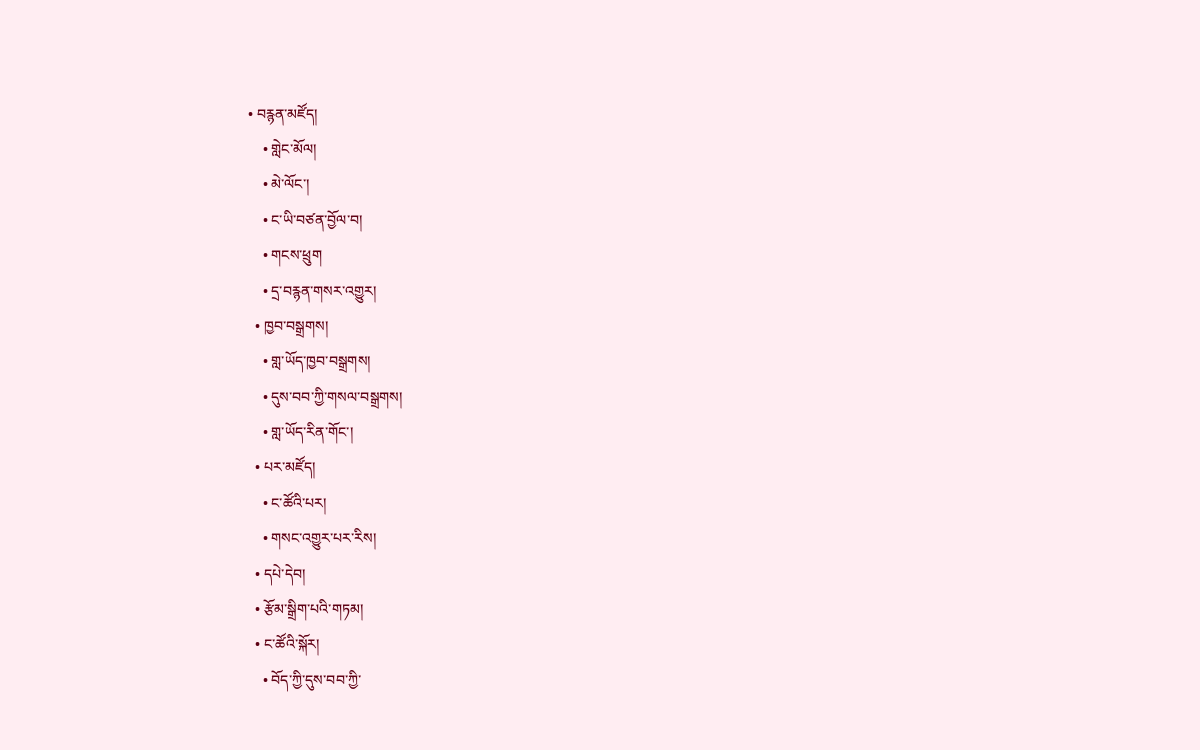• བརྙན་མཛོད།
    • གླེང་མོལ།
    • མེ་ལོང་།
    • ང་ཡི་བཙན་བྱོལ་བ།
    • གངས་ཕྲུག
    • དྲ་བརྙན་གསར་འགྱུར།
  • ཁྱབ་བསྒྲགས།
    • གླ་ཡོད་ཁྱབ་བསྒྲགས།
    • དུས་བབ་ཀྱི་གསལ་བསྒྲགས།
    • གླ་ཡོད་རིན་གོང་།
  • པར་མཛོད།
    • ང་ཚོའི་པར།
    • གསང་འགྱུར་པར་རིས།
  • དཔེ་དེབ།
  • རྩོམ་སྒྲིག་པའི་གཏམ།
  • ང་ཚོའི་སྐོར།
    • བོད་ཀྱི་དུས་བབ་ཀྱི་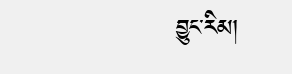བྱུང་རིམ།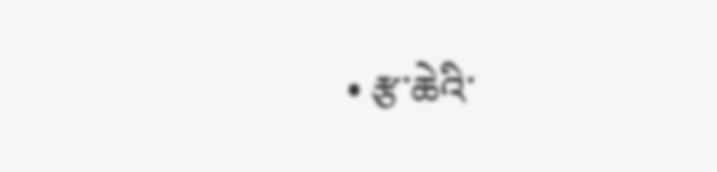• རྩ་ཆེའི་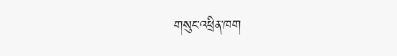གསུང་འཕྲིན་ཁག